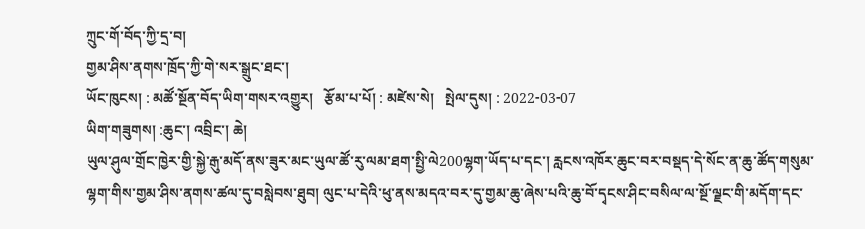ཀྲུང་གོ་བོད་ཀྱི་དྲ་བ།
གྱམ་ཤིས་ནགས་ཁྲོད་ཀྱི་གེ་སར་སྒྲུང་ཐང་།
ཡོང་ཁུངས། : མཚོ་སྔོན་བོད་ཡིག་གསར་འགྱུར།   རྩོམ་པ་པོ། : མཛེས་སེ།   སྤེལ་དུས། : 2022-03-07
ཡིག་གཟུགས། :ཆུང་། འབྲིང་། ཆེ།
ཡུལ་ཤུལ་གྲོང་ཁྱེར་གྱི་སྐྱེ་རྒུ་མདོ་ནས་ཟུར་མང་ཡུལ་ཚོ་རུ་ལམ་ཐག་སྤྱི་ལེ200ལྷག་ཡོད་པ་དང་། རླངས་འཁོར་ཆུང་བར་བསྡད་དེ་སོང་ན་ཆུ་ཚོད་གསུམ་ལྷག་གིས་གྱམ་ཤིས་ནགས་ཚལ་དུ་བསླེབས་ཐུབ། ལུང་པ་དེའི་ཕུ་ནས་མདའ་བར་དུ་གྱམ་ཆུ་ཞེས་པའི་ཆུ་བོ་དྭངས་ཤིང་བསིལ་ལ་སྔོ་ལྗང་གི་མདོག་དང་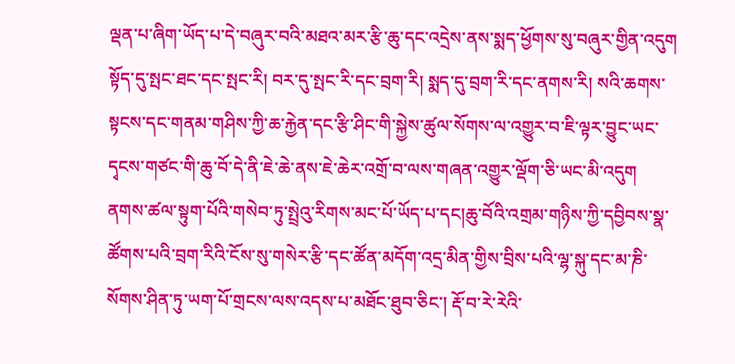ལྡན་པ་ཞིག་ཡོད་པ་དེ་བཞུར་བའི་མཐའ་མར་རྩི་ཆུ་དང་འདྲེས་ནས་སྨད་ཕྱོགས་སུ་བཞུར་གྱིན་འདུག སྟོད་དུ་སྤང་ཐང་དང་སྤང་རི། བར་དུ་སྤང་རི་དང་བྲག་རི། སྨད་དུ་བྲག་རི་དང་ནགས་རི། སའི་ཆགས་སྟངས་དང་གནམ་གཤིས་ཀྱི་ཆ་རྐྱེན་དང་རྩི་ཤིང་གི་སྐྱེས་ཚུལ་སོགས་ལ་འགྱུར་བ་ཇི་ལྟར་བྱུང་ཡང་དྭངས་གཙང་གི་ཆུ་བོ་དེ་ནི་ཇེ་ཆེ་ནས་ཇེ་ཆེར་འགྲོ་བ་ལས་གཞན་འགྱུར་ལྡོག་ཅི་ཡང་མི་འདུག
ནགས་ཚལ་སྟུག་པོའི་གསེབ་ཏུ་སྤྲེའུ་རིགས་མང་པོ་ཡོད་པ་དང།ཆུ་བོའི་འགྲམ་གཉིས་ཀྱི་དབྱིབས་སྣ་ཚོགས་པའི་བྲག་རིའི་ངོས་སུ་གསེར་རྩི་དང་ཚོན་མདོག་འདྲ་མིན་གྱིས་བྲིས་པའི་ལྷ་སྐུ་དང་མ་ཎི་སོགས་ཤིན་ཏུ་ཡག་པོ་གྲངས་ལས་འདས་པ་མཐོང་ཐུབ་ཅིང་། རྡོ་བ་རེ་རེའི་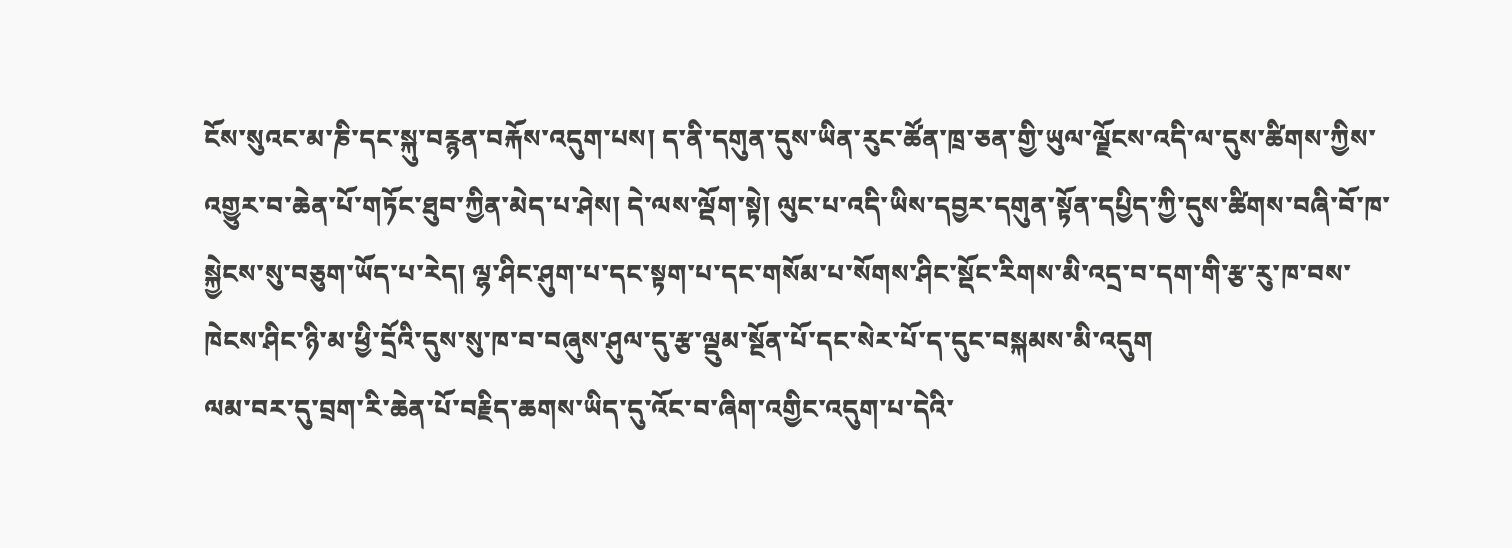ངོས་སུའང་མ་ཎི་དང་སྐུ་བརྙན་བརྐོས་འདུག་པས། ད་ནི་དགུན་དུས་ཡིན་རུང་ཚོན་ཁྲ་ཅན་གྱི་ཡུལ་ལྗོངས་འདི་ལ་དུས་ཚིགས་ཀྱིས་འགྱུར་བ་ཆེན་པོ་གཏོང་ཐུབ་ཀྱིན་མེད་པ་ཤེས། དེ་ལས་ལྡོག་སྟེ། ལུང་པ་འདི་ཡིས་དབྱར་དགུན་སྟོན་དཔྱིད་ཀྱི་དུས་ཚིགས་བཞི་བོ་ཁ་སྐྱེངས་སུ་བཅུག་ཡོད་པ་རེད། ལྷ་ཤིང་ཤུག་པ་དང་སྟག་པ་དང་གསོམ་པ་སོགས་ཤིང་སྡོང་རིགས་མི་འདྲ་བ་དག་གི་རྩ་རུ་ཁ་བས་ཁེངས་ཤིང་ཉི་མ་ཕྱི་དྲོའི་དུས་སུ་ཁ་བ་བཞུས་ཤུལ་དུ་རྩ་ལྡུམ་སྔོན་པོ་དང་སེར་པོ་ད་དུང་བསྐམས་མི་འདུག
ལམ་བར་དུ་བྲག་རི་ཆེན་པོ་བརྗིད་ཆགས་ཡིད་དུ་འོང་བ་ཞིག་འགྱིང་འདུག་པ་དེའི་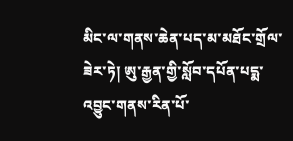མིང་ལ་གནས་ཆེན་པད་མ་མཐོང་གྲོལ་ཟེར་ཏེ། ཨུ་རྒྱན་གྱི་སློབ་དཔོན་པདྨ་འབྱུང་གནས་རིན་པོ་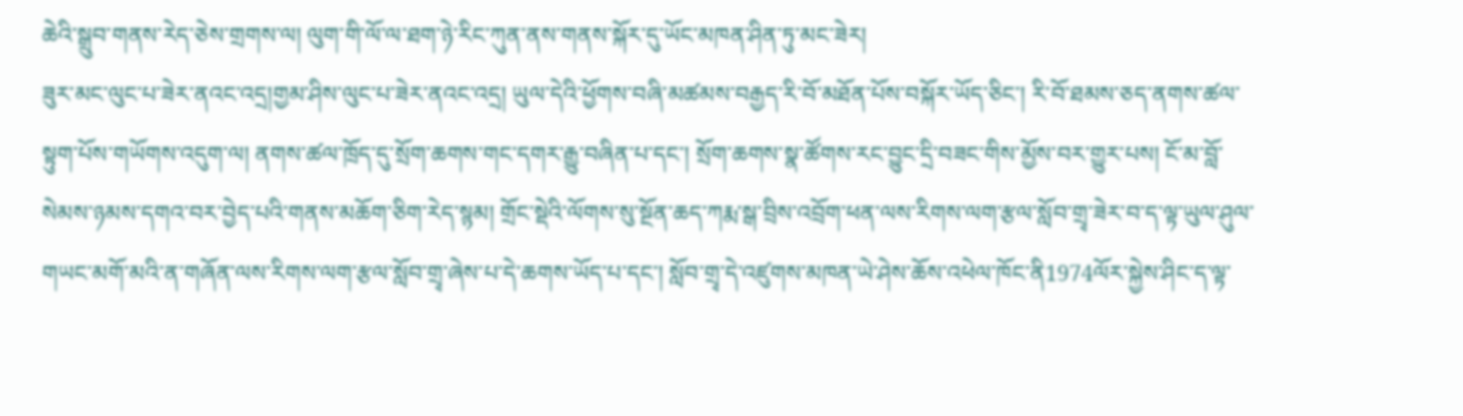ཆེའི་སྒྲུབ་གནས་རེད་ཅེས་གྲགས་ལ། ལུག་གི་ལོ་ལ་ཐག་ཉེ་རིང་ཀུན་ནས་གནས་སྐོར་དུ་ཡོང་མཁན་ཤིན་ཏུ་མང་ཟེར།
ཟུར་མང་ལུང་པ་ཟེར་ནའང་འདྲ།གྱམ་ཤིས་ལུང་པ་ཟེར་ནའང་འདྲ། ཡུལ་དེའི་ཕྱོགས་བཞི་མཚམས་བརྒྱད་རི་བོ་མཐོན་པོས་བསྐོར་ཡོད་ཅིང་། རི་བོ་ཐམས་ཅད་ནགས་ཚལ་སྟུག་པོས་གཡོགས་འདུག་ལ། ནགས་ཚལ་ཁྲོད་དུ་སྲོག་ཆགས་གང་དགར་རྒྱུ་བཞིན་པ་དང་། སྲོག་ཆགས་སྣ་ཚོགས་རང་བྱུང་དྲི་བཟང་གིས་མྱོས་བར་གྱུར་པས། ངོ་མ་བློ་སེམས་ཉམས་དགའ་བར་བྱེད་པའི་གནས་མཆོག་ཅིག་རེད་སྙམ། གྲོང་སྡེའི་ལོགས་སུ་སྔོན་ཆད་ཀརྨ་སྒ་བྲིས་འབྲོག་ཕན་ལས་རིགས་ལག་རྩལ་སློབ་གྲྭ་ཟེར་བ་ད་ལྟ་ཡུལ་ཤུལ་གཡང་མགོ་མའི་ན་གཞོན་ལས་རིགས་ལག་རྩལ་སློབ་གྲྭ་ཞེས་པ་དེ་ཆགས་ཡོད་པ་དང་། སློབ་གྲྭ་དེ་འཛུགས་མཁན་ཡེ་ཤེས་ཆོས་འཕེལ་ཁོང་ནི1974ལོར་སྐྱེས་ཤིང་ད་ལྟ་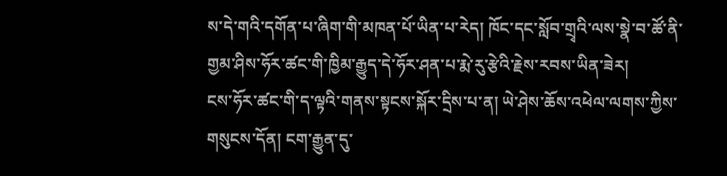ས་དེ་གའི་དགོན་པ་ཞིག་གི་མཁན་པོ་ཡིན་པ་རེད། ཁོང་དང་སློབ་གྲྭའི་ལས་སྣེ་བ་ཚོ་ནི་གྱམ་ཤིས་ཧོར་ཚང་གི་ཁྱིམ་རྒྱུད་དེ་ཧོར་ཤན་པ་རྨེ་རུ་རྩེའི་རྗེས་རབས་ཡིན་ཟེར།
ངས་ཧོར་ཚང་གི་ད་ལྟའི་གནས་སྟངས་སྐོར་དྲིས་པ་ན། ཡེ་ཤེས་ཆོས་འཕེལ་ལགས་ཀྱིས་གསུངས་དོན། ངག་རྒྱུན་དུ་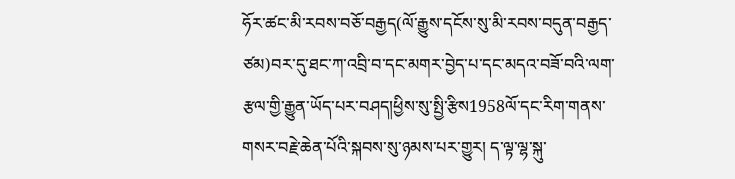ཧོར་ཚང་མི་རབས་བཅོ་བརྒྱད(ལོ་རྒྱུས་དངོས་སུ་མི་རབས་བདུན་བརྒྱད་ཙམ)བར་དུ་ཐང་ཀ་འབྲི་བ་དང་མགར་བྱེད་པ་དང་མདའ་བཟོ་བའི་ལག་རྩལ་གྱི་རྒྱུན་ཡོད་པར་བཤད།ཕྱིས་སུ་སྤྱི་རྩིས1958ལོ་དང་རིག་གནས་གསར་བརྗེ་ཆེན་པོའི་སྐབས་སུ་ཉམས་པར་གྱུར། ད་ལྟ་ལྷ་སྐུ་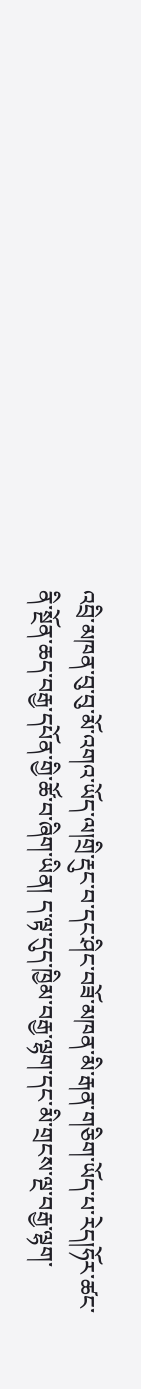འབྲི་མཁན་བུ་བུ་མོ་འགའ་ཡོད་ལ།གྲི་རྡུང་བ་དང་ཤིང་བཟོ་མཁན་མི་རྒན་གཅིག་ཡོད་པ་རེད།ཧོར་ཚང་ནི་སྔོན་ཆད་བརྒྱ་དཔོན་གྱི་ཚོ་བ་ཞིག་ཡིན། ད་ལྟ་དུད་ཁྱིམ་བརྒྱ་ལྷག་དང་མི་གྲངས་ལྔ་བརྒྱ་ལྷག་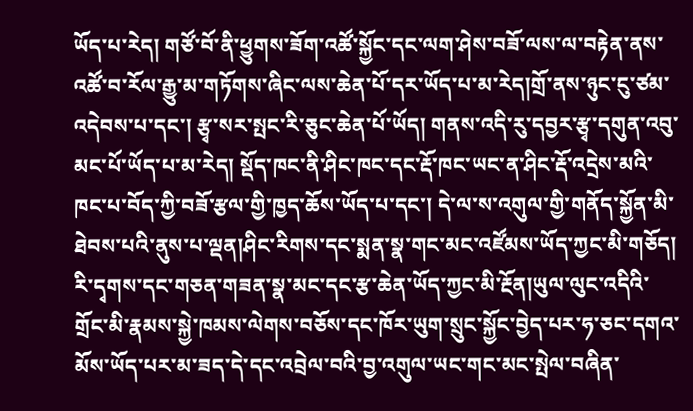ཡོད་པ་རེད། གཙོ་བོ་ནི་ཕྱུགས་ཟོག་འཚོ་སྐྱོང་དང་ལག་ཤེས་བཟོ་ལས་ལ་བརྟེན་ནས་འཚོ་བ་རོལ་རྒྱུ་མ་གཏོགས་ཞིང་ལས་ཆེན་པོ་དར་ཡོད་པ་མ་རེད།གྲོ་ནས་ཉུང་ངུ་ཙམ་འདེབས་པ་དང་། རྩྭ་སར་སྤང་རི་ཅུང་ཆེན་པོ་ཡོད། གནས་འདི་རུ་དབྱར་རྩྭ་དགུན་འབུ་མང་པོ་ཡོད་པ་མ་རེད། སྡོད་ཁང་ནི་ཤིང་ཁང་དང་རྡོ་ཁང་ཡང་ན་ཤིང་རྡོ་འདྲེས་མའི་ཁང་པ་བོད་ཀྱི་བཟོ་རྩལ་གྱི་ཁྱད་ཆོས་ཡོད་པ་དང་། དེ་ལ་ས་འགུལ་གྱི་གནོད་སྐྱོན་མི་ཐེབས་པའི་ནུས་པ་ལྡན།ཤིང་རིགས་དང་སྨན་སྣ་གང་མང་འཛོམས་ཡོད་ཀྱང་མི་གཅོད། རི་དྭགས་དང་གཅན་གཟན་སྣ་མང་དང་རྩ་ཆེན་ཡོད་ཀྱང་མི་རྔོན།ཡུལ་ལུང་འདིའི་གྲོང་མི་རྣམས་སྐྱེ་ཁམས་ལེགས་བཅོས་དང་ཁོར་ཡུག་སྲུང་སྐྱོང་བྱེད་པར་ཧ་ཅང་དགའ་མོས་ཡོད་པར་མ་ཟད་དེ་དང་འབྲེལ་བའི་བྱ་འགུལ་ཡང་གང་མང་སྤེལ་བཞིན་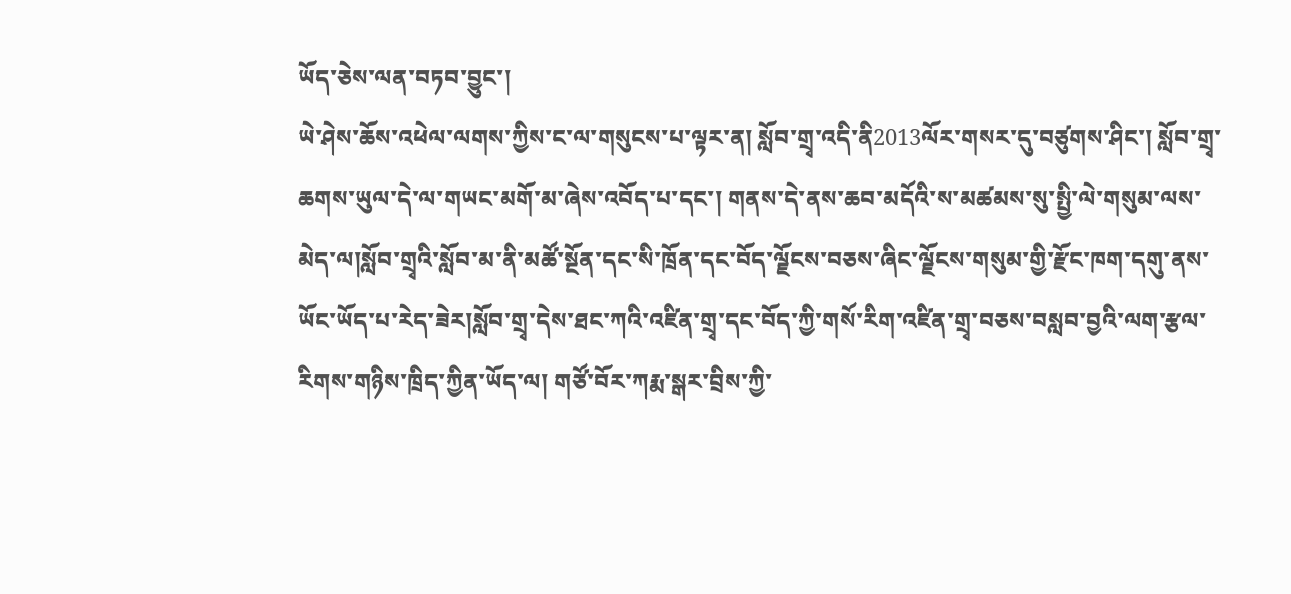ཡོད་ཅེས་ལན་བཏབ་བྱུང་།
ཡེ་ཤེས་ཆོས་འཕེལ་ལགས་ཀྱིས་ང་ལ་གསུངས་པ་ལྟར་ན། སློབ་གྲྭ་འདི་ནི2013ལོར་གསར་དུ་བཙུགས་ཤིང་། སློབ་གྲྭ་ཆགས་ཡུལ་དེ་ལ་གཡང་མགོ་མ་ཞེས་འབོད་པ་དང་། གནས་དེ་ནས་ཆབ་མདོའི་ས་མཚམས་སུ་སྤྱི་ལེ་གསུམ་ལས་མེད་ལ།སློབ་གྲྭའི་སློབ་མ་ནི་མཚོ་སྔོན་དང་སི་ཁྲོན་དང་བོད་ལྗོངས་བཅས་ཞིང་ལྗོངས་གསུམ་གྱི་རྫོང་ཁག་དགུ་ནས་ཡོང་ཡོད་པ་རེད་ཟེར།སློབ་གྲྭ་དེས་ཐང་ཀའི་འཛིན་གྲྭ་དང་བོད་ཀྱི་གསོ་རིག་འཛིན་གྲྭ་བཅས་བསླབ་བྱའི་ལག་རྩལ་རིགས་གཉིས་ཁྲིད་ཀྱིན་ཡོད་ལ། གཙོ་བོར་ཀརྨ་སྒར་བྲིས་ཀྱི་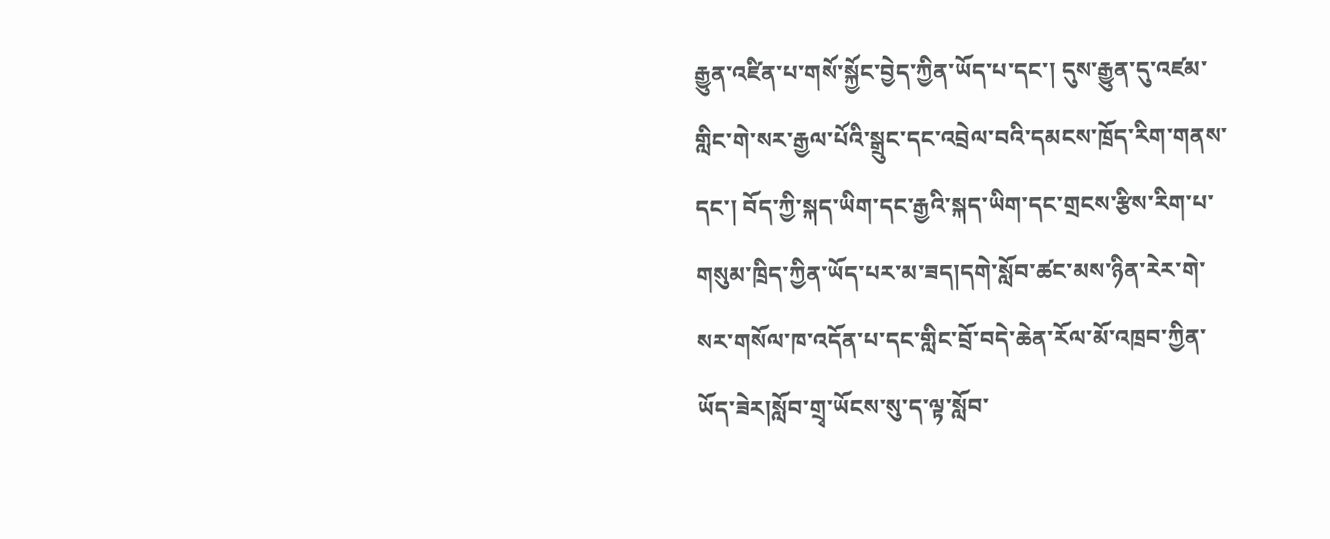རྒྱུན་འཛིན་པ་གསོ་སྐྱོང་བྱེད་ཀྱིན་ཡོད་པ་དང་། དུས་རྒྱུན་དུ་འཛམ་གླིང་གེ་སར་རྒྱལ་པོའི་སྒྲུང་དང་འབྲེལ་བའི་དམངས་ཁྲོད་རིག་གནས་དང་། བོད་ཀྱི་སྐད་ཡིག་དང་རྒྱའི་སྐད་ཡིག་དང་གྲངས་རྩིས་རིག་པ་གསུམ་ཁྲིད་ཀྱིན་ཡོད་པར་མ་ཟད།དགེ་སློབ་ཚང་མས་ཉིན་རེར་གེ་སར་གསོལ་ཁ་འདོན་པ་དང་གླིང་བྲོ་བདེ་ཆེན་རོལ་མོ་འཁྲབ་ཀྱིན་ཡོད་ཟེར།སློབ་གྲྭ་ཡོངས་སུ་ད་ལྟ་སློབ་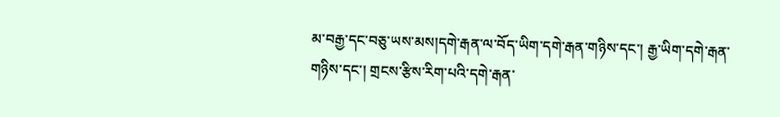མ་བརྒྱ་དང་བཅུ་ཡས་མས།དགེ་རྒན་ལ་བོད་ཡིག་དགེ་རྒན་གཉིས་དང་། རྒྱ་ཡིག་དགེ་རྒན་གཉིས་དང་། གྲངས་རྩིས་རིག་པའི་དགེ་རྒན་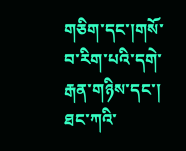གཅིག་དང་།གསོ་བ་རིག་པའི་དགེ་རྒན་གཉིས་དང་། ཐང་ཀའི་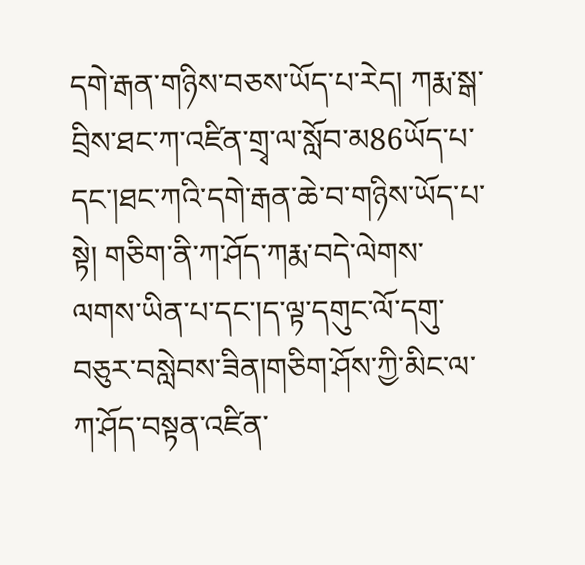དགེ་རྒན་གཉིས་བཅས་ཡོད་པ་རེད། ཀརྨ་སྒ་བྲིས་ཐང་ཀ་འཛིན་གྲྭ་ལ་སློབ་མ86ཡོད་པ་དང་།ཐང་ཀའི་དགེ་རྒན་ཆེ་བ་གཉིས་ཡོད་པ་སྟེ། གཅིག་ནི་ཀ་ཤོད་ཀརྨ་བདེ་ལེགས་ལགས་ཡིན་པ་དང་།ད་ལྟ་དགུང་ལོ་དགུ་བཅུར་བསླེབས་ཟིན།གཅིག་ཤོས་ཀྱི་མིང་ལ་ཀ་ཤོད་བསྟན་འཛིན་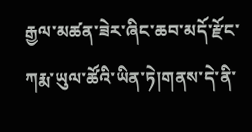རྒྱལ་མཚན་ཟེར་ཞིང་ཆབ་མདོ་རྫོང་ཀརྨ་ཡུལ་ཚོའི་ཡིན་ཏེ།གནས་དེ་ནི་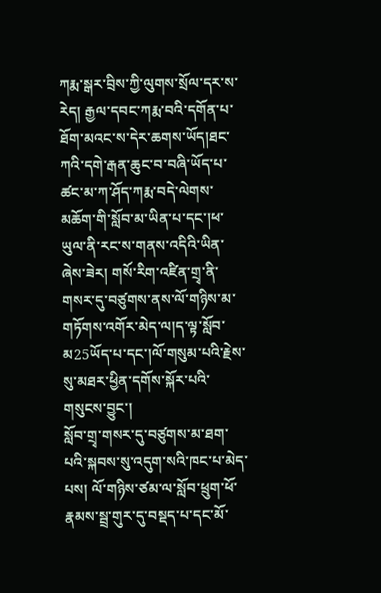ཀརྨ་སྒར་བྲིས་ཀྱི་ལུགས་སྲོལ་དར་ས་རེད། རྒྱལ་དབང་ཀརྨ་བའི་དགོན་པ་ཐོག་མའང་ས་དེར་ཆགས་ཡོད།ཐང་ཀའི་དགེ་རྒན་ཆུང་བ་བཞི་ཡོད་པ་ཚང་མ་ཀ་ཤོད་ཀརྨ་བདེ་ལེགས་མཆོག་གི་སློབ་མ་ཡིན་པ་དང་།ཕ་ཡུལ་ནི་རང་ས་གནས་འདིའི་ཡིན་ཞེས་ཟེར། གསོ་རིག་འཛིན་གྲྭ་ནི་གསར་དུ་བཙུགས་ནས་ལོ་གཉིས་མ་གཏོགས་འགོར་མེད་ལ།ད་ལྟ་སློབ་མ25ཡོད་པ་དང་།ལོ་གསུམ་པའི་རྗེས་སུ་མཐར་ཕྱིན་དགོས་སྐོར་པའི་གསུངས་བྱུང་།
སློབ་གྲྭ་གསར་དུ་བཙུགས་མ་ཐག་པའི་སྐབས་སུ་འདུག་སའི་ཁང་པ་མེད་པས། ལོ་གཉིས་ཙམ་ལ་སློབ་ཕྲུག་ཕོ་རྣམས་སྦྲ་གུར་དུ་བསྡད་པ་དང་མོ་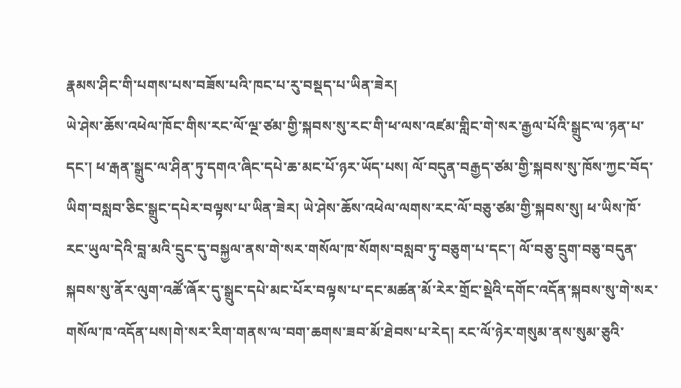རྣམས་ཤིང་གི་པགས་པས་བཟོས་པའི་ཁང་པ་རུ་བསྡད་པ་ཡིན་ཟེར།
ཡེ་ཤེས་ཆོས་འཕེལ་ཁོང་གིས་རང་ལོ་ལྔ་ཙམ་གྱི་སྐབས་སུ་རང་གི་ཕ་ལས་འཛམ་གླིང་གེ་སར་རྒྱལ་པོའི་སྒྲུང་ལ་ཉན་པ་དང་། ཕ་རྒན་སྒྲུང་ལ་ཤིན་ཏུ་དགའ་ཞིང་དཔེ་ཆ་མང་པོ་ཉར་ཡོད་པས། ལོ་བདུན་བརྒྱད་ཙམ་གྱི་སྐབས་སུ་ཁོས་ཀྱང་བོད་ཡིག་བསླབ་ཅིང་སྒྲུང་དཔེར་བལྟས་པ་ཡིན་ཟེར། ཡེ་ཤེས་ཆོས་འཕེལ་ལགས་རང་ལོ་བཅུ་ཙམ་གྱི་སྐབས་སུ། ཕ་ཡིས་ཁོ་རང་ཡུལ་དེའི་བླ་མའི་དྲུང་དུ་བསྐྱལ་ནས་གེ་སར་གསོལ་ཁ་སོགས་བསླབ་ཏུ་བཅུག་པ་དང་། ལོ་བཅུ་དྲུག་བཅུ་བདུན་སྐབས་སུ་ནོར་ལུག་འཚོ་ཞོར་དུ་སྒྲུང་དཔེ་མང་པོར་བལྟས་པ་དང་མཚན་མོ་རེར་གྲོང་སྡེའི་དགོང་འདོན་སྐབས་སུ་གེ་སར་གསོལ་ཁ་འདོན་པས།གེ་སར་རིག་གནས་ལ་བག་ཆགས་ཟབ་མོ་ཐེབས་པ་རེད། རང་ལོ་ཉེར་གསུམ་ནས་སུམ་ཅུའི་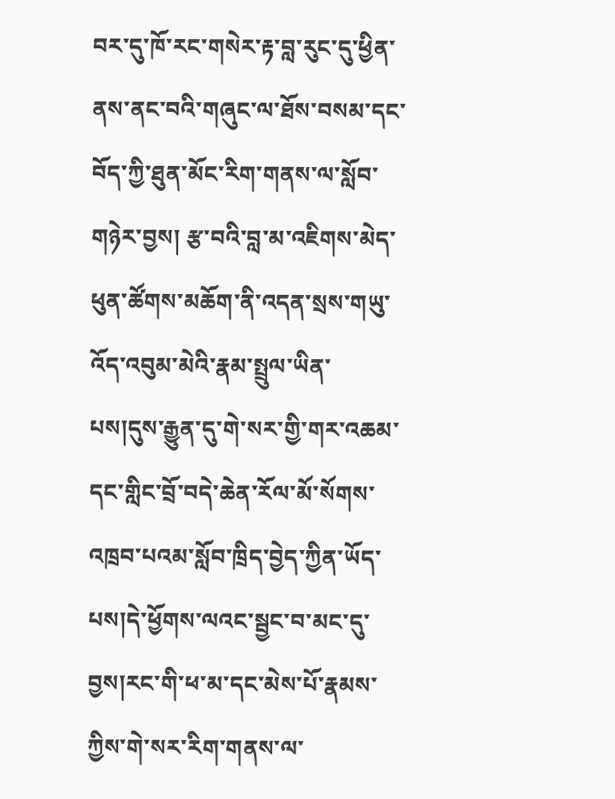བར་དུ་ཁོ་རང་གསེར་རྟ་བླ་རུང་དུ་ཕྱིན་ནས་ནང་བའི་གཞུང་ལ་ཐོས་བསམ་དང་བོད་ཀྱི་ཐུན་མོང་རིག་གནས་ལ་སློབ་གཉེར་བྱས། རྩ་བའི་བླ་མ་འཇིགས་མེད་ཕུན་ཚོགས་མཆོག་ནི་འདན་སྲས་གཡུ་འོད་འབུམ་མེའི་རྣམ་སྤྲུལ་ཡིན་པས།དུས་རྒྱུན་དུ་གེ་སར་གྱི་གར་འཆམ་དང་གླིང་བྲོ་བདེ་ཆེན་རོལ་མོ་སོགས་འཁྲབ་པའམ་སློབ་ཁྲིད་བྱེད་ཀྱིན་ཡོད་པས།དེ་ཕྱོགས་ལའང་སྦྱང་བ་མང་དུ་བྱས།རང་གི་ཕ་མ་དང་མེས་པོ་རྣམས་ཀྱིས་གེ་སར་རིག་གནས་ལ་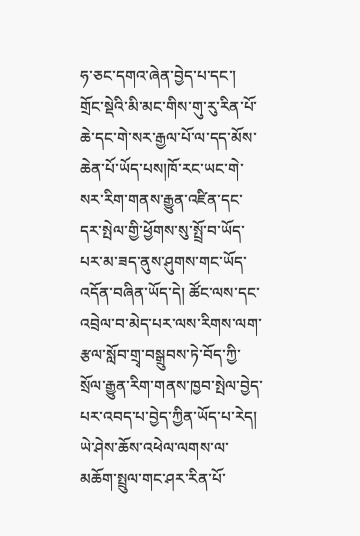ཧ་ཅང་དགའ་ཞེན་བྱེད་པ་དང་། གྲོང་སྡེའི་མི་མང་གིས་གུ་རུ་རིན་པོ་ཆེ་དང་གེ་སར་རྒྱལ་པོ་ལ་དད་མོས་ཆེན་པོ་ཡོད་པས།ཁོ་རང་ཡང་གེ་སར་རིག་གནས་རྒྱུན་འཛིན་དང་དར་སྤེལ་གྱི་ཕྱོགས་སུ་སྤྲོ་བ་ཡོད་པར་མ་ཟད་ནུས་ཤུགས་གང་ཡོད་འདོན་བཞིན་ཡོད་དེ། ཚོང་ལས་དང་འབྲེལ་བ་མེད་པར་ལས་རིགས་ལག་རྩལ་སློབ་གྲྭ་བསྒྲུབས་ཏེ་བོད་ཀྱི་སྲོལ་རྒྱུན་རིག་གནས་ཁྱབ་སྤེལ་བྱེད་པར་འབད་པ་བྱེད་ཀྱིན་ཡོད་པ་རེད།
ཡེ་ཤེས་ཆོས་འཕེལ་ལགས་ལ་མཆོག་སྤྲུལ་གང་ཤར་རིན་པོ་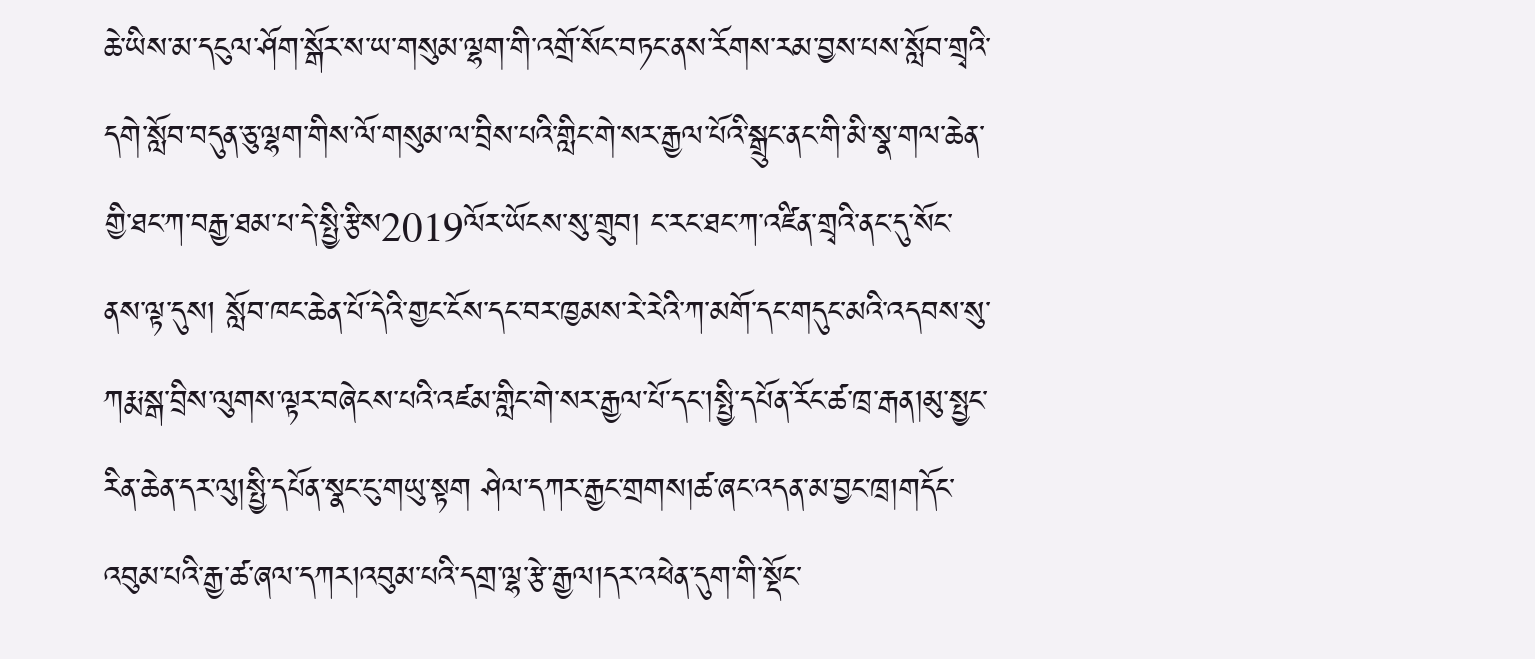ཆེ་ཡིས་མ་དངུལ་ཤོག་སྒོར་ས་ཡ་གསུམ་ལྷག་གི་འགྲོ་སོང་བཏང་ནས་རོགས་རམ་བྱས་པས་སློབ་གྲྭའི་དགེ་སློབ་བདུན་ཅུ་ལྷག་གིས་ལོ་གསུམ་ལ་བྲིས་པའི་གླིང་གེ་སར་རྒྱལ་པོའི་སྒྲུང་ནང་གི་མི་སྣ་གལ་ཆེན་གྱི་ཐང་ཀ་བརྒྱ་ཐམ་པ་དེ་སྤྱི་རྩིས2019ལོར་ཡོངས་སུ་གྲུབ། ང་རང་ཐང་ཀ་འཛིན་གྲྭའི་ནང་དུ་སོང་ནས་ལྟ་དུས། སློབ་ཁང་ཆེན་པོ་དེའི་གྱང་ངོས་དང་བར་ཁྱམས་རེ་རེའི་ཀ་མགོ་དང་གདུང་མའི་འདབས་སུ་ཀརྨ་སྒ་བྲིས་ལུགས་ལྟར་བཞེངས་པའི་འཛམ་གླིང་གེ་སར་རྒྱལ་པོ་དང་།སྤྱི་དཔོན་རོང་ཚ་ཁྲ་རྒན།མུ་སྤྱང་རིན་ཆེན་དར་ལུ།སྤྱི་དཔོན་སྣང་ངུ་གཡུ་སྟག ཤེལ་དཀར་རྒྱང་གྲགས།ཚ་ཞང་འདན་མ་བྱང་ཁྲ།གདོང་འབུམ་པའི་རྒྱ་ཚ་ཞལ་དཀར།འབུམ་པའི་དགྲ་ལྷ་རྩེ་རྒྱལ།དར་འཕེན་དུག་གི་སྡོང་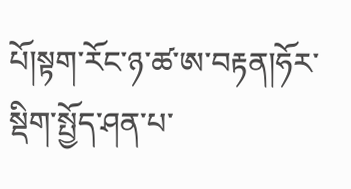པོ།སྟག་རོང་ཉ་ཚ་ཨ་བརྟན།ཧོར་སྡིག་སྤྱོད་ཤན་པ་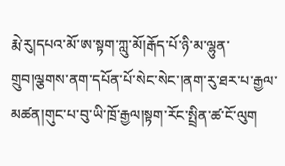རྨེ་རུ།དཔའ་མོ་ཨ་སྟག་ཀླུ་མོ།རྒོད་པོ་ཉི་མ་ལྷུན་གྲུབ།ལྕགས་ནག་དཔོན་པོ་སེང་སེང་།ནག་རུ་ཐར་པ་རྒྱལ་མཚན།གུང་པ་བུ་ཡི་ཁྲོ་རྒྱལ།སྟག་རོང་སྤྲིན་ཚ་ངོ་ལུག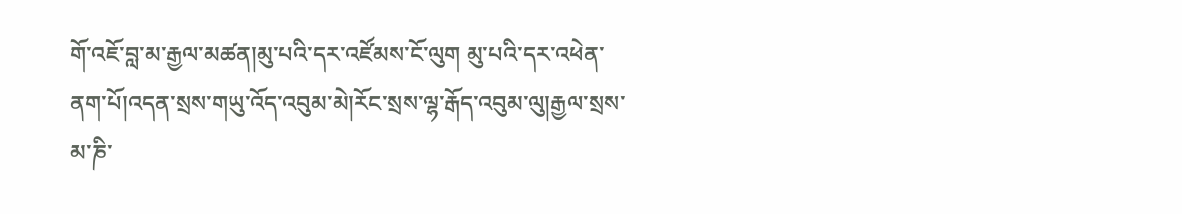གོ་འཇོ་བླ་མ་རྒྱལ་མཚན།མུ་པའི་དར་འཛོམས་ངོ་ལུག མུ་པའི་དར་འཕེན་ནག་པོ།འདན་སྲས་གཡུ་འོད་འབུམ་མེ།རོང་སྲས་ལྷ་རྒོད་འབུམ་ལུ།རྒྱལ་སྲས་མ་ཎི་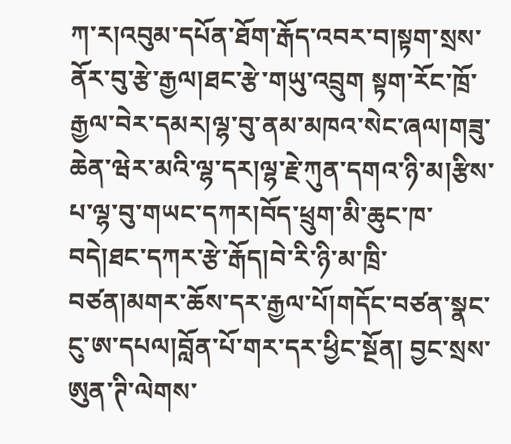ཀ་ར།འབུམ་དཔོན་ཐོག་རྒོད་འབར་བ།སྟག་སྲས་ནོར་བུ་རྩེ་རྒྱལ།ཐང་རྩེ་གཡུ་འབྲུག སྟག་རོང་ཁྲོ་རྒྱལ་བེར་དམར།ལྷ་བུ་ནམ་མཁའ་སེང་ཞལ།གཟུ་ཆེན་ཝེར་མའི་ལྷ་དར།ལྷ་རྗེ་ཀུན་དགའ་ཉི་མ།རྩིས་པ་ལྷ་བུ་གཡང་དཀར།བོད་ཕྲུག་མི་ཆུང་ཁ་བདེ།ཐང་དཀར་རྩེ་རྒོད།བེ་རི་ཉི་མ་ཁྲི་བཙན།མགར་ཆོས་དར་རྒྱལ་པོ།གདོང་བཙན་སྣང་ངུ་ཨ་དཔལ།བློན་པོ་གར་དར་ཕྱིང་སྔོན། བྱང་སྲས་ཨུན་ཊི་ལེགས་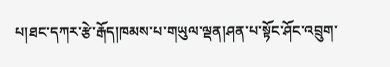པ།ཐང་དཀར་རྩེ་རྒོད།ཁམས་པ་གཡུལ་ལྡན།ཤན་པ་སྟོང་ཤོང་འབྲུག་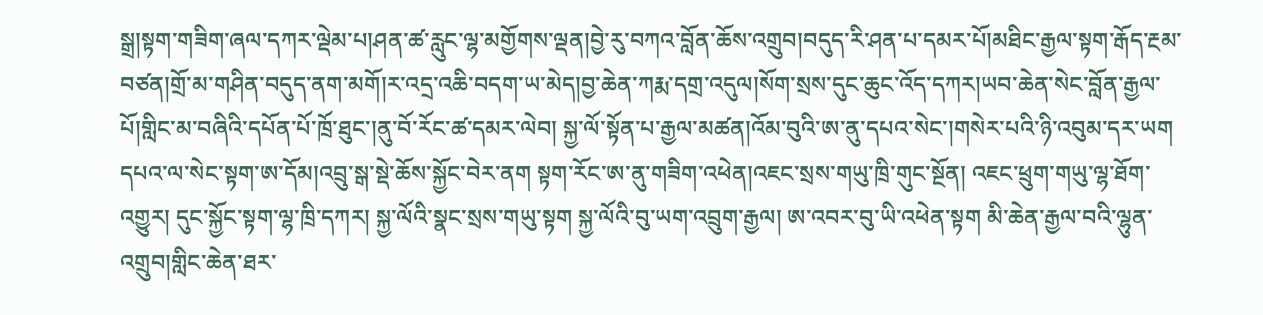སྒྲ།སྟག་གཟིག་ཞལ་དཀར་ལྡེམ་པ།ཤན་ཚ་རླུང་ལྷ་མགྱོགས་ལྡན།བྱེ་རུ་བཀའ་བློན་ཆོས་འགྲུབ།བདུད་རི་ཤན་པ་དམར་པོ།མཐིང་རྒྱལ་སྟག་རྒོད་རྔམ་བཙན།གྲོ་མ་གཤིན་བདུད་ནག་མགོ།ར་འདྲ་འཆི་བདག་ཡ་མེད།བྱ་ཆེན་ཀརྨ་དགྲ་འདུལ།སོག་སྲས་དུང་ཆུང་འོད་དཀར།ཡབ་ཆེན་སེང་བློན་རྒྱལ་པོ།གླིང་མ་བཞིའི་དཔོན་པོ་ཁྲོ་ཐུང་།ནུ་བོ་རོང་ཚ་དམར་ལེབ། སྐྱ་ལོ་སྟོན་པ་རྒྱལ་མཚན།འོམ་བུའི་ཨ་ནུ་དཔའ་སེང་།གསེར་པའི་ཉི་འབུམ་དར་ཡག དཔའ་ལ་སེང་སྟག་ཨ་དོམ།འབྲུ་སྒ་སྡེ་ཆོས་སྐྱོང་བེར་ནག སྟག་རོང་ཨ་ནུ་གཟིག་འཕེན།འཇང་སྲས་གཡུ་ཁྲི་གུང་སྔོན། འཇང་ཕྲུག་གཡུ་ལྷ་ཐོག་འགྱུར། དུང་སྐྱོང་སྟག་ལྷ་ཁྲི་དཀར། སྐྱ་ལོའི་སྣང་སྲས་གཡུ་སྟག སྐྱ་ལོའི་བུ་ཡག་འབྲུག་རྒྱལ། ཨ་འབར་བུ་ཡི་འཕེན་སྟག མི་ཆེན་རྒྱལ་བའི་ལྷུན་འགྲུབ།གླིང་ཆེན་ཐར་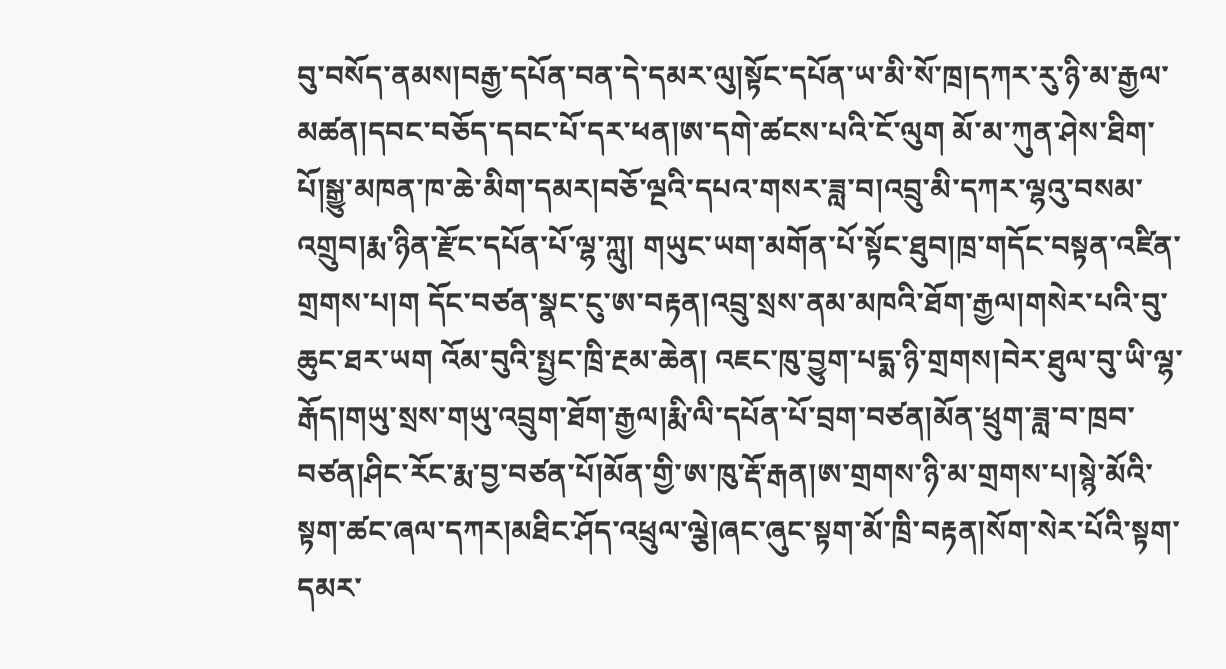བུ་བསོད་ནམས།བརྒྱ་དཔོན་བན་དེ་དམར་ལུ།སྟོང་དཔོན་ཡ་མི་སོ་ཁྲ།དཀར་རུ་ཉི་མ་རྒྱལ་མཚན།དབང་བཅོད་དབང་པོ་དར་ཕན།ཨ་དགེ་ཚངས་པའི་ངོ་ལུག མོ་མ་ཀུན་ཤེས་ཐིག་པོ།སྒྱུ་མཁན་ཁ་ཆེ་མིག་དམར།བཅོ་ལྔའི་དཔའ་གསར་ཟླ་བ།འབྲུ་མི་དཀར་ལྷའུ་བསམ་འགྲུབ།རྨ་ཉིན་རྫོང་དཔོན་པོ་ལྷ་ཀླུ། གཡུང་ཡག་མགོན་པོ་སྟོང་ཐུབ།ཁྲ་གདོང་བསྟན་འཛིན་གྲགས་པ།ག དོང་བཙན་སྣང་ངུ་ཨ་བརྟན།འབྲུ་སྲས་ནམ་མཁའི་ཐོག་རྒྱལ།གསེར་པའི་བུ་ཆུང་ཐར་ཡག འོམ་བུའི་སྤྱང་ཁྲི་རྔམ་ཆེན། འཇང་ཁུ་བྱུག་པདྨ་ཉི་གྲགས།བེར་ཐུལ་བུ་ཡི་ལྷ་རྒོད།གཡུ་སྲས་གཡུ་འབྲུག་ཐོག་རྒྱལ།རྨི་ལི་དཔོན་པོ་བྲག་བཙན།མོན་ཕྲུག་ཟླ་བ་ཁྲབ་བཙན།ཤིང་རོང་རྨ་བྱ་བཙན་པོ།མོན་གྱི་ཨ་ཁུ་རྡོ་རྒན།ཨ་གྲགས་ཉི་མ་གྲགས་པ།སྙེ་མོའི་སྟག་ཚང་ཞལ་དཀར།མཐིང་ཤོད་འཕྲུལ་ལྕེ།ཞང་ཞུང་སྟག་མོ་ཁྲི་བརྟན།སོག་སེར་པོའི་སྟག་དམར་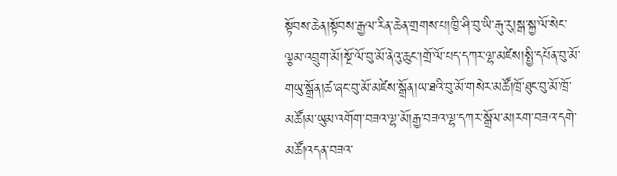སྟོབས་ཆེན།སྟོབས་རྒྱལ་རིན་ཆེན་གྲགས་པ།ཁྱི་ཤི་བུ་ཡི་རྒུ་རུ།སྒ་སྐྱ་ལོ་སེང་ལྕམ་འབྲུག་མོ།སྔོ་ལོ་བུ་མོ་ནེའུ་ཆུང་།གྲོ་ལོ་པད་དཀར་ལྷ་མཛེས།སྤྱི་དཔོན་བུ་མོ་གཡུ་སྒྲོན།ཚ་ཞང་བུ་མོ་མཛེས་སྒྲོན།ཡ་ཐའི་བུ་མོ་གསེར་མཚོ།ཁྲོ་ཐུང་བུ་མོ་ཁྲོ་མཚོ།མ་ཡུམ་འགོག་བཟའ་ལྷ་མོ།རྒྱ་བཟའ་ལྷ་དཀར་སྒྲོལ་མ།རག་བཟའ་དགེ་མཚོ།འདན་བཟའ་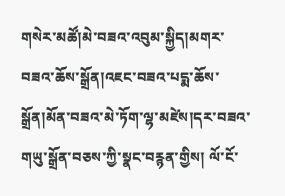གསེར་མཚོ།མེ་བཟའ་འབུམ་སྐྱིད།མགར་བཟའ་ཆོས་སྒྲོན།འཇང་བཟའ་པདྨ་ཆོས་སྒྲོན།མོན་བཟའ་མེ་ཏོག་ལྷ་མཛེས།དར་བཟའ་གཡུ་སྒྲོན་བཅས་ཀྱི་སྣང་བརྙན་གྱིས། ལོ་ངོ་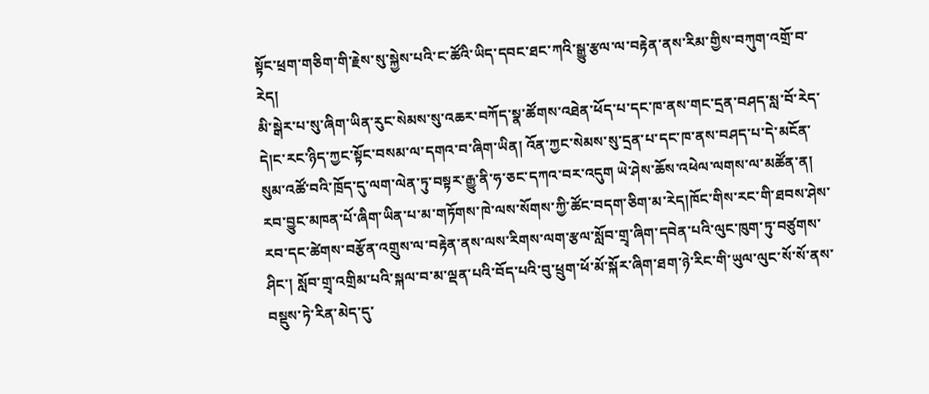སྟོང་ཕྲག་གཅིག་གི་རྗེས་སུ་སྐྱེས་པའི་ང་ཚོའི་ཡིད་དབང་ཐང་ཀའི་སྒྱུ་རྩལ་ལ་བརྟེན་ནས་རིམ་གྱིས་བཀུག་འགྲོ་བ་རེད།
མི་སྒེར་པ་སུ་ཞིག་ཡིན་རུང་སེམས་སུ་འཆར་བཀོད་སྣ་ཚོགས་འཐེན་ཕོད་པ་དང་ཁ་ནས་གང་དྲན་བཤད་སླ་བོ་རེད་དེ།ང་རང་ཉིད་ཀྱང་སྟོང་བསམ་ལ་དགའ་བ་ཞིག་ཡིན། འོན་ཀྱང་སེམས་སུ་དྲན་པ་དང་ཁ་ནས་བཤད་པ་དེ་མངོན་སུམ་འཚོ་བའི་ཁྲོད་དུ་ལག་ལེན་ཏུ་བསྟར་རྒྱུ་ནི་ཧ་ཅང་དཀའ་བར་འདུག ཡེ་ཤེས་ཆོས་འཕེལ་ལགས་ལ་མཚོན་ན། རབ་བྱུང་མཁན་པོ་ཞིག་ཡིན་པ་མ་གཏོགས་ཁེ་ལས་སོགས་ཀྱི་ཚོང་བདག་ཅིག་མ་རེད།ཁོང་གིས་རང་གི་ཐབས་ཤེས་རབ་དང་ཚེགས་བརྩོན་འགྲུས་ལ་བརྟེན་ནས་ལས་རིགས་ལག་རྩལ་སློབ་གྲྭ་ཞིག་དབེན་པའི་ལུང་ཁུག་ཏུ་བཙུགས་ཤིང་། སློབ་གྲྭ་འགྲིམ་པའི་སྐལ་བ་མ་ལྡན་པའི་བོད་པའི་བུ་ཕྲུག་ཕོ་མོ་སྐོར་ཞིག་ཐག་ཉེ་རིང་གི་ཡུལ་ལུང་སོ་སོ་ནས་བསྡུས་ཏེ་རིན་མེད་དུ་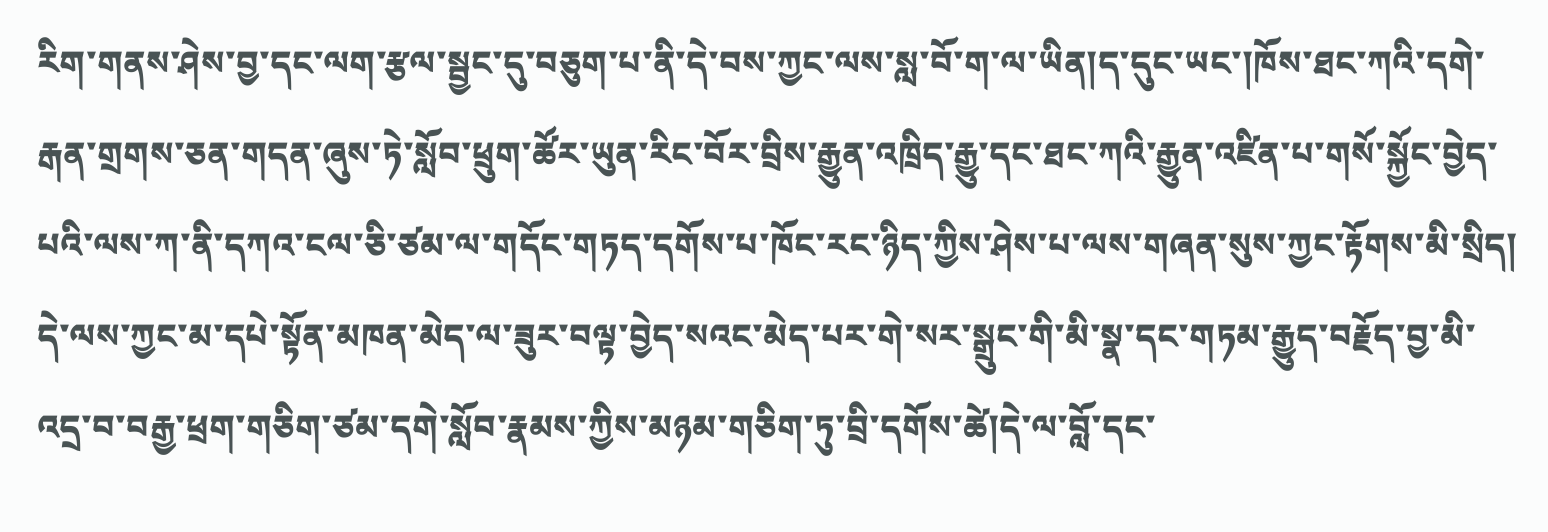རིག་གནས་ཤེས་བྱ་དང་ལག་རྩལ་སྦྱང་དུ་བཅུག་པ་ནི་དེ་བས་ཀྱང་ལས་སླ་བོ་ག་ལ་ཡིན།ད་དུང་ཡང་།ཁོས་ཐང་ཀའི་དགེ་རྒན་གྲགས་ཅན་གདན་ཞུས་ཏེ་སློབ་ཕྲུག་ཚོར་ཡུན་རིང་བོར་བྲིས་རྒྱུན་འཁྲིད་རྒྱུ་དང་ཐང་ཀའི་རྒྱུན་འཛིན་པ་གསོ་སྐྱོང་བྱེད་པའི་ལས་ཀ་ནི་དཀའ་ངལ་ཅི་ཙམ་ལ་གདོང་གཏད་དགོས་པ་ཁོང་རང་ཉིད་ཀྱིས་ཤེས་པ་ལས་གཞན་སུས་ཀྱང་རྟོགས་མི་སྲིད། དེ་ལས་ཀྱང་མ་དཔེ་སྟོན་མཁན་མེད་ལ་ཟུར་བལྟ་བྱེད་སའང་མེད་པར་གེ་སར་སྒྲུང་གི་མི་སྣ་དང་གཏམ་རྒྱུད་བརྗོད་བྱ་མི་འདྲ་བ་བརྒྱ་ཕྲག་གཅིག་ཙམ་དགེ་སློབ་རྣམས་ཀྱིས་མཉམ་གཅིག་ཏུ་བྲི་དགོས་ཚེ།དེ་ལ་བློ་དང་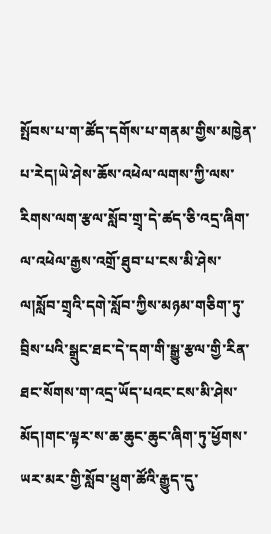སྤོབས་པ་ག་ཚོད་དགོས་པ་གནམ་གྱིས་མཁྱེན་པ་རེད།ཡེ་ཤེས་ཆོས་འཕེལ་ལགས་ཀྱི་ལས་རིགས་ལག་རྩལ་སློབ་གྲྭ་དེ་ཚད་ཅི་འདྲ་ཞིག་ལ་འཕེལ་རྒྱས་འགྲོ་ཐུབ་པ་ངས་མི་ཤེས་ལ།སློབ་གྲྭའི་དགེ་སློབ་ཀྱིས་མཉམ་གཅིག་ཏུ་བྲིས་པའི་སྒྲུང་ཐང་དེ་དག་གི་སྒྱུ་རྩལ་གྱི་རིན་ཐང་སོགས་ག་འདྲ་ཡོད་པའང་ངས་མི་ཤེས་མོད།གང་ལྟར་ས་ཆ་ཆུང་ཆུང་ཞིག་ཏུ་ཕྱོགས་ཡར་མར་གྱི་སློབ་ཕྲུག་ཚོའི་རྒྱུད་དུ་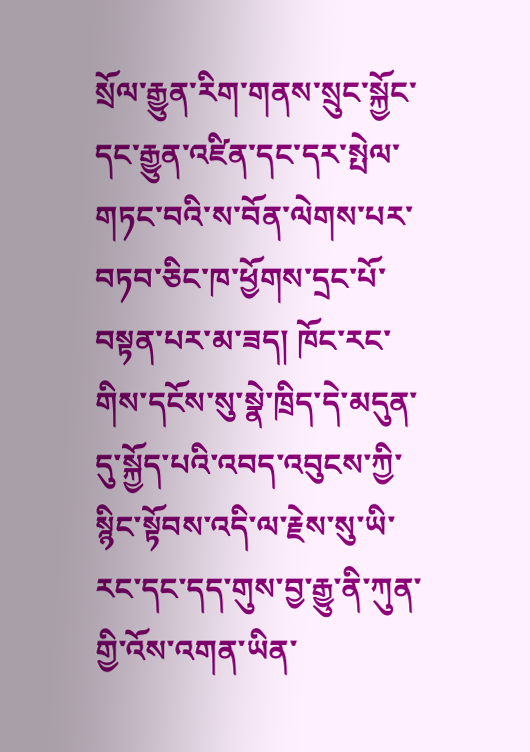སྲོལ་རྒྱུན་རིག་གནས་སྲུང་སྐྱོང་དང་རྒྱུན་འཛིན་དང་དར་སྤེལ་གཏང་བའི་ས་བོན་ལེགས་པར་བཏབ་ཅིང་ཁ་ཕྱོགས་དྲང་པོ་བསྟན་པར་མ་ཟད། ཁོང་རང་གིས་དངོས་སུ་སྣེ་ཁྲིད་དེ་མདུན་དུ་སྐྱོད་པའི་འབད་འབུངས་ཀྱི་སྙིང་སྟོབས་འདི་ལ་རྗེས་སུ་ཡི་རང་དང་དད་གུས་བྱ་རྒྱུ་ནི་ཀུན་གྱི་འོས་འགན་ཡིན་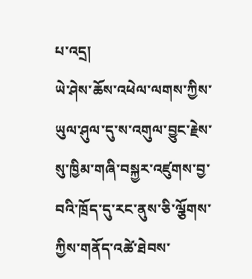པ་འདྲ།
ཡེ་ཤེས་ཆོས་འཕེལ་ལགས་ཀྱིས་ཡུལ་ཤུལ་དུ་ས་འགུལ་བྱུང་རྗེས་སུ་ཁྱིམ་གཞི་བསྐྱར་འཛུགས་བྱ་བའི་ཁྲོད་དུ་རང་ནུས་ཅི་ལྕོགས་ཀྱིས་གནོད་འཚེ་ཐེབས་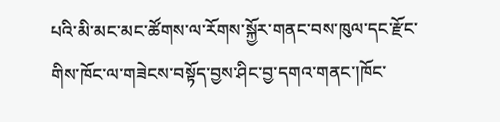པའི་མི་མང་མང་ཚོགས་ལ་རོགས་སྐྱོར་གནང་བས་ཁུལ་དང་རྫོང་གིས་ཁོང་ལ་གཟེངས་བསྟོད་བྱས་ཤིང་བྱ་དགའ་གནང་།ཁོང་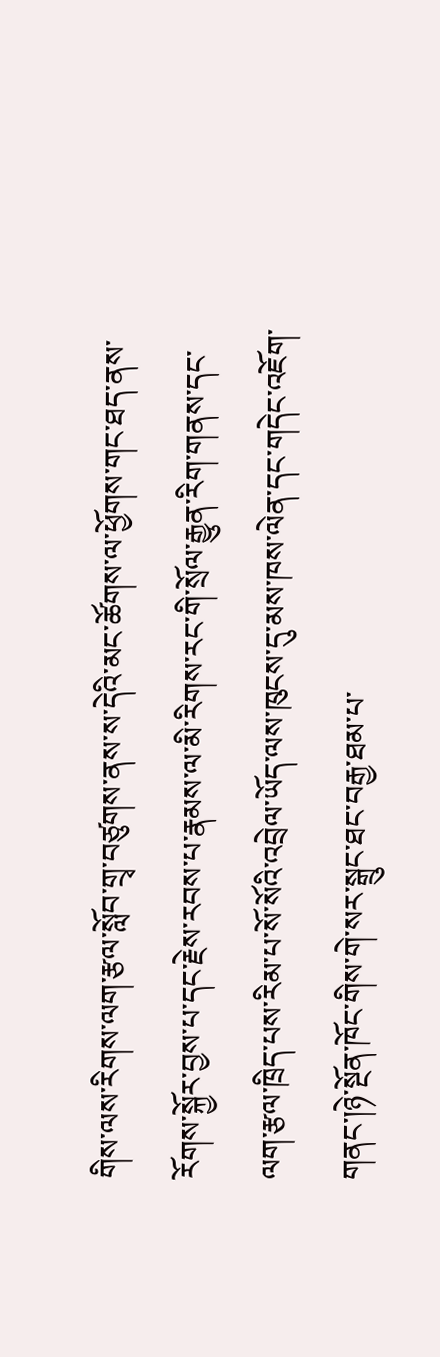གིས་ལས་རིགས་ལག་རྩལ་སློབ་གྲྭ་བཙུགས་ནས་ས་དེའི་མང་ཚོགས་ལ་ཕྱོགས་གང་ཐད་ནས་རོགས་སྐྱོར་བྱས་པ་དང་རྗེས་རབས་པ་རྣམས་ལ་མི་རིགས་རང་གི་སྲོལ་རྒྱུན་རིག་གནས་དང་ལག་རྩལ་ཁྲིད་པས་རིམ་པ་སོ་སོའི་འབྲེལ་ཡོད་ལས་ཁུངས་དུ་མས་ཁས་ལེན་དང་གདེང་འཇོག་གནང་།ཉེ་སྔོན་ཁོང་གིས་གེ་སར་སྒྲུང་ཐང་བརྒྱ་ཐམ་པ་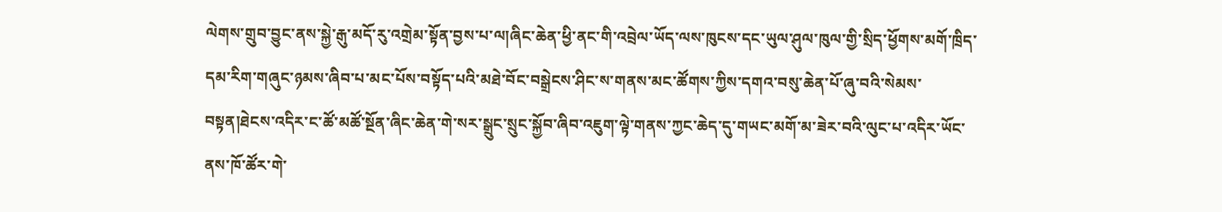ལེགས་གྲུབ་བྱུང་ནས་སྐྱེ་རྒུ་མདོ་རུ་འགྲེམ་སྟོན་བྱས་པ་ལ།ཞིང་ཆེན་ཕྱི་ནང་གི་འབྲེལ་ཡོད་ལས་ཁུངས་དང་ཡུལ་ཤུལ་ཁུལ་གྱི་སྲིད་ཕྱོགས་མགོ་ཁྲིད་དམ་རིག་གཞུང་ཉམས་ཞིབ་པ་མང་པོས་བསྟོད་པའི་མཐེ་བོང་བསྒྲེངས་ཤིང་ས་གནས་མང་ཚོགས་ཀྱིས་དགའ་བསུ་ཆེན་པོ་ཞུ་བའི་སེམས་བསྟན།ཐེངས་འདིར་ང་ཚོ་མཚོ་སྔོན་ཞིང་ཆེན་གེ་སར་སྒྲུང་སྲུང་སྐྱོབ་ཞིབ་འཇུག་ལྟེ་གནས་ཀྱང་ཆེད་དུ་གཡང་མགོ་མ་ཟེར་བའི་ལུང་པ་འདིར་ཡོང་ནས་ཁོ་ཚོར་གེ་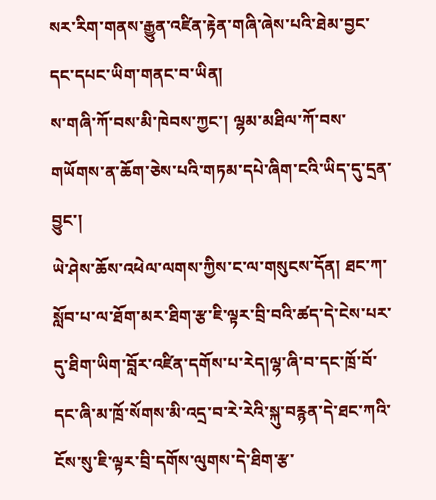སར་རིག་གནས་རྒྱུན་འཛིན་རྟེན་གཞི་ཞེས་པའི་ཐེམ་བྱང་དང་དཔང་ཡིག་གནང་བ་ཡིན།
ས་གཞི་ཀོ་བས་མི་ཁེབས་ཀྱང་། ལྷམ་མཐིལ་ཀོ་བས་གཡོགས་ན་ཆོག་ཅེས་པའི་གཏམ་དཔེ་ཞིག་ངའི་ཡིད་དུ་དྲན་བྱུང་།
ཡེ་ཤེས་ཆོས་འཕེལ་ལགས་ཀྱིས་ང་ལ་གསུངས་དོན། ཐང་ཀ་སློབ་པ་ལ་ཐོག་མར་ཐིག་རྩ་ཇི་ལྟར་བྲི་བའི་ཚད་དེ་ངེས་པར་དུ་ཐིག་ཡིག་བློར་འཛིན་དགོས་པ་རེད།ལྷ་ཞི་བ་དང་ཁྲོ་བོ་དང་ཞི་མ་ཁྲོ་སོགས་མི་འདྲ་བ་རེ་རེའི་སྐུ་བརྙན་དེ་ཐང་ཀའི་ངོས་སུ་ཇི་ལྟར་བྲི་དགོས་ལུགས་དེ་ཐིག་རྩ་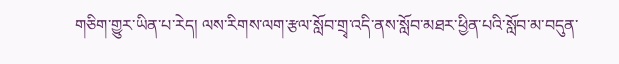གཅིག་གྱུར་ཡིན་པ་རེད། ལས་རིགས་ལག་རྩལ་སློབ་གྲྭ་འདི་ནས་སློབ་མཐར་ཕྱིན་པའི་སློབ་མ་བདུན་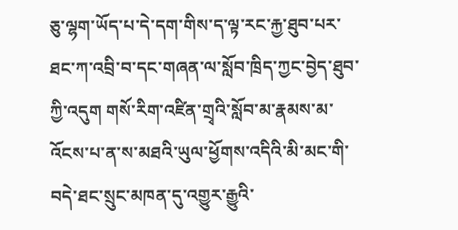ཅུ་ལྷག་ཡོད་པ་དེ་དག་གིས་ད་ལྟ་རང་རྐྱ་ཐུབ་པར་ཐང་ཀ་འབྲི་བ་དང་གཞན་ལ་སློབ་ཁྲིད་ཀྱང་བྱེད་ཐུབ་ཀྱི་འདུག གསོ་རིག་འཛིན་གྲྭའི་སློབ་མ་རྣམས་མ་འོངས་པ་ན་ས་མཐའི་ཡུལ་ཕྱོགས་འདིའི་མི་མང་གི་བདེ་ཐང་སྲུང་མཁན་དུ་འགྱུར་རྒྱུའི་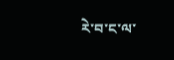རེ་བ་ང་ལ་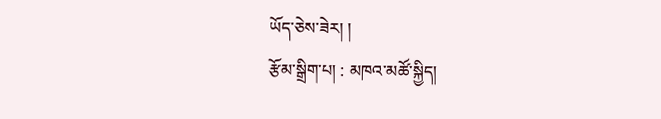ཡོད་ཅེས་ཟེར། །
རྩོམ་སྒྲིག་པ། : མཁའ་མཚོ་སྐྱིད།